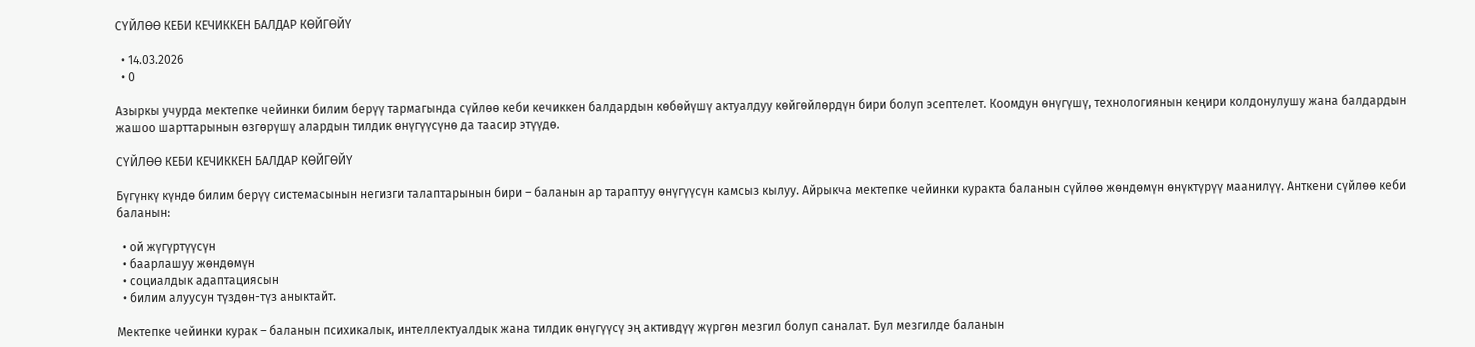СҮЙЛӨӨ КЕБИ КЕЧИККЕН БАЛДАР КӨЙГӨЙҮ

  • 14.03.2026
  • 0

Азыркы учурда мектепке чейинки билим берүү тармагында сүйлөө кеби кечиккен балдардын көбөйүшү актуалдуу көйгөйлөрдүн бири болуп эсептелет. Коомдун өнүгүшү, технологиянын кеңири колдонулушу жана балдардын жашоо шарттарынын өзгөрүшү алардын тилдик өнүгүүсүнө да таасир этүүдө.

СҮЙЛӨӨ КЕБИ КЕЧИККЕН БАЛДАР КӨЙГӨЙҮ

Бүгүнкү күндө билим берүү системасынын негизги талаптарынын бири – баланын ар тараптуу өнүгүүсүн камсыз кылуу. Айрыкча мектепке чейинки куракта баланын сүйлөө жөндөмүн өнүктүрүү маанилүү. Анткени сүйлөө кеби баланын:

  • ой жүгүртүүсүн
  • баарлашуу жөндөмүн
  • социалдык адаптациясын
  • билим алуусун түздөн-түз аныктайт.

Мектепке чейинки курак – баланын психикалык, интеллектуалдык жана тилдик өнүгүүсү эң активдүү жүргөн мезгил болуп саналат. Бул мезгилде баланын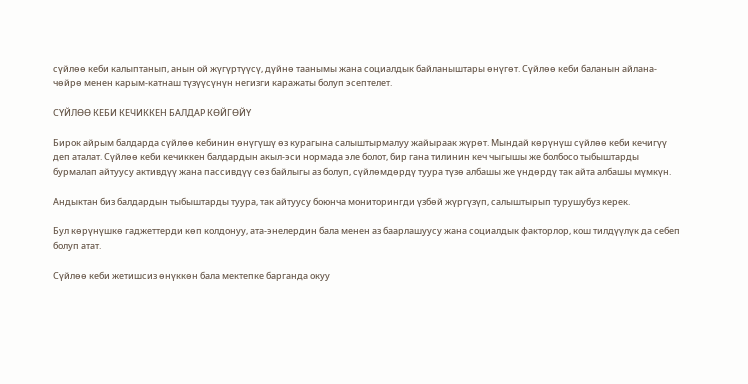сүйлөө кеби калыптанып, анын ой жүгүртүүсү, дүйнө таанымы жана социалдык байланыштары өнүгөт. Сүйлөө кеби баланын айлана-чөйрө менен карым-катнаш түзүүсүнүн негизги каражаты болуп эсептелет.

СҮЙЛӨӨ КЕБИ КЕЧИККЕН БАЛДАР КӨЙГӨЙҮ

Бирок айрым балдарда сүйлөө кебинин өнүгүшү өз курагына салыштырмалуу жайыраак жүрөт. Мындай көрүнүш сүйлөө кеби кечигүү деп аталат. Сүйлөө кеби кечиккен балдардын акыл-эси нормада эле болот, бир гана тилинин кеч чыгышы же болбосо тыбыштарды бурмалап айтуусу активдүү жана пассивдүү сөз байлыгы аз болуп, сүйлөмдөрдү туура түзө албашы же үндөрдү так айта албашы мүмкүн.

Андыктан биз балдардын тыбыштарды туура, так айтуусу боюнча мониторингди үзбөй жүргүзүп, салыштырып турушубуз керек.

Бул көрүнүшкө гаджеттерди көп колдонуу, ата-энелердин бала менен аз баарлашуусу жана социалдык факторлор, кош тилдүүлүк да себеп болуп атат.

Сүйлөө кеби жетишсиз өнүккөн бала мектепке барганда окуу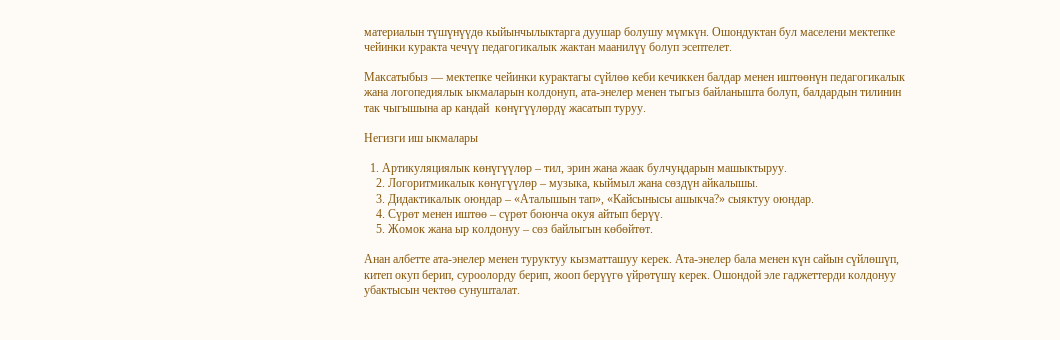материалын түшүнүүдө кыйынчылыктарга дуушар болушу мүмкүн. Ошондуктан бул маселени мектепке чейинки куракта чечүү педагогикалык жактан маанилүү болуп эсептелет.

Максатыбыз — мектепке чейинки курактагы сүйлөө кеби кечиккен балдар менен иштөөнүн педагогикалык жана логопедиялык ыкмаларын колдонуп, ата-энелер менен тыгыз байланышта болуп, балдардын тилинин так чыгышына ар кандай  көнүгүүлөрдү жасатып туруу.

Негизги иш ыкмалары

  1. Артикуляциялык көнүгүүлөр – тил, эрин жана жаак булчуңдарын машыктыруу.
    2. Логоритмикалык көнүгүүлөр – музыка, кыймыл жана сөздүн айкалышы.
    3. Дидактикалык оюндар – «Аталышын тап», «Кайсынысы ашыкча?» сыяктуу оюндар.
    4. Сүрөт менен иштөө – сүрөт боюнча окуя айтып берүү.
    5. Жомок жана ыр колдонуу – сөз байлыгын көбөйтөт.

Анан албетте ата-энелер менен туруктуу кызматташуу керек. Ата-энелер бала менен күн сайын сүйлөшүп, китеп окуп берип, суроолорду берип, жооп берүүгө үйрөтүшү керек. Ошондой эле гаджеттерди колдонуу убактысын чектөө сунушталат.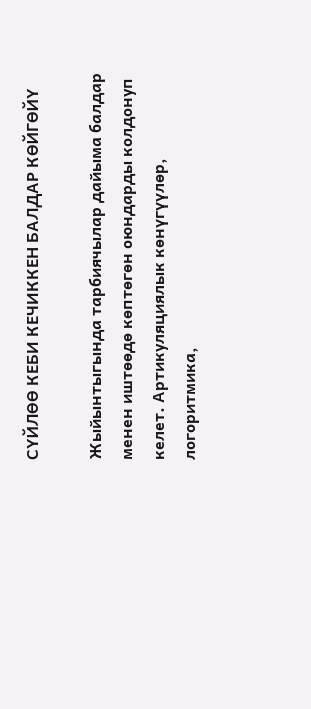СҮЙЛӨӨ КЕБИ КЕЧИККЕН БАЛДАР КӨЙГӨЙҮ

Жыйынтыгында тарбиячылар дайыма балдар менен иштөөдө көптөгөн оюндарды колдонуп келет. Артикуляциялык көнүгүүлөр, логоритмика,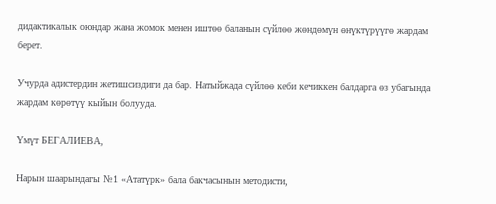дидактикалык оюндар жана жомок менен иштөө баланын сүйлөө жөндөмүн өнүктүрүүгө жардам берет.

Учурда адистердин жетишсиздиги да бар. Натыйжада сүйлөө кеби кечиккен балдарга өз убагында жардам көрөтүү кыйын болууда.

Үмүт БЕГАЛИЕВА,

Нарын шаарындагы №1 «Ататүрк» бала бакчасынын методисти,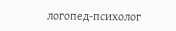логопед-психолог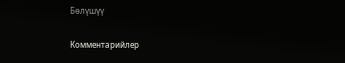Бөлүшүү

Комментарийлер